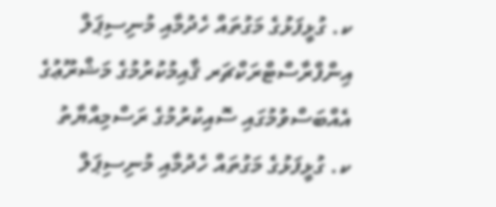ކ. ގުޅީފަޅުގެ މަގުތައް ހެދުމާއި މުނިސިޕަލް އިންފްރާސްޓްރަކްޗަރ ޤާއިމުކުރުމުގެ މަޝްރޫޢުގެ އެއްބަސްވުމުގައި ސޮއިކުރުމުގެ ރަސްމިއްޔާތު
ކ. ގުޅީފަޅުގެ މަގުތައް ހެދުމާއި މުނިސިޕަލް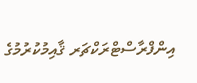އިންފްރާސްޓްރަކްޗަރ ޤާއިމުކުރުމުގެ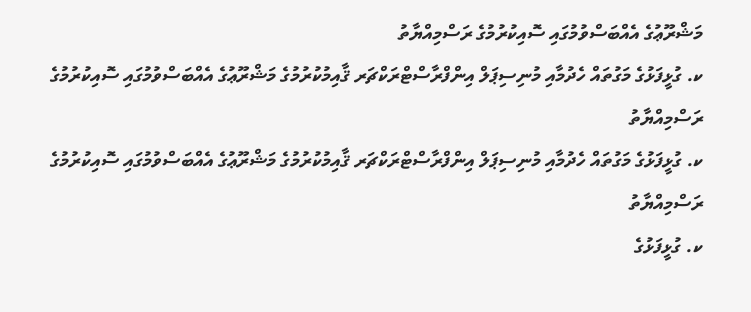މަޝްރޫޢުގެ އެއްބަސްވުމުގައި ސޮއިކުރުމުގެ ރަސްމިއްޔާތު
ކ. ގުޅީފަޅުގެ މަގުތައް ހެދުމާއި މުނިސިޕަލް އިންފްރާސްޓްރަކްޗަރ ޤާއިމުކުރުމުގެ މަޝްރޫޢުގެ އެއްބަސްވުމުގައި ސޮއިކުރުމުގެ ރަސްމިއްޔާތު
ކ. ގުޅީފަޅުގެ މަގުތައް ހެދުމާއި މުނިސިޕަލް އިންފްރާސްޓްރަކްޗަރ ޤާއިމުކުރުމުގެ މަޝްރޫޢުގެ އެއްބަސްވުމުގައި ސޮއިކުރުމުގެ ރަސްމިއްޔާތު
ކ. ގުޅީފަޅުގެ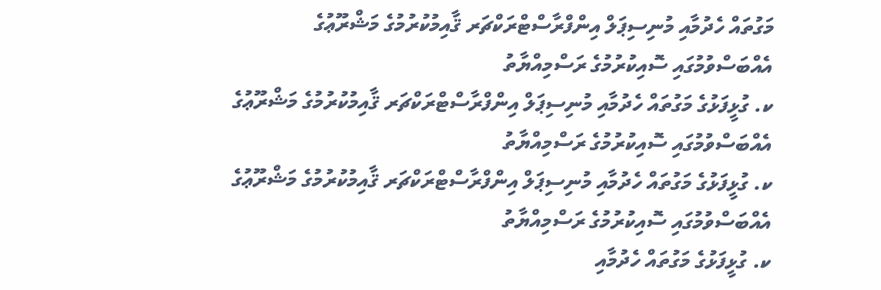މަގުތައް ހެދުމާއި މުނިސިޕަލް އިންފްރާސްޓްރަކްޗަރ ޤާއިމުކުރުމުގެ މަޝްރޫޢުގެ އެއްބަސްވުމުގައި ސޮއިކުރުމުގެ ރަސްމިއްޔާތު
ކ. ގުޅީފަޅުގެ މަގުތައް ހެދުމާއި މުނިސިޕަލް އިންފްރާސްޓްރަކްޗަރ ޤާއިމުކުރުމުގެ މަޝްރޫޢުގެ އެއްބަސްވުމުގައި ސޮއިކުރުމުގެ ރަސްމިއްޔާތު
ކ. ގުޅީފަޅުގެ މަގުތައް ހެދުމާއި މުނިސިޕަލް އިންފްރާސްޓްރަކްޗަރ ޤާއިމުކުރުމުގެ މަޝްރޫޢުގެ އެއްބަސްވުމުގައި ސޮއިކުރުމުގެ ރަސްމިއްޔާތު
ކ. ގުޅީފަޅުގެ މަގުތައް ހެދުމާއި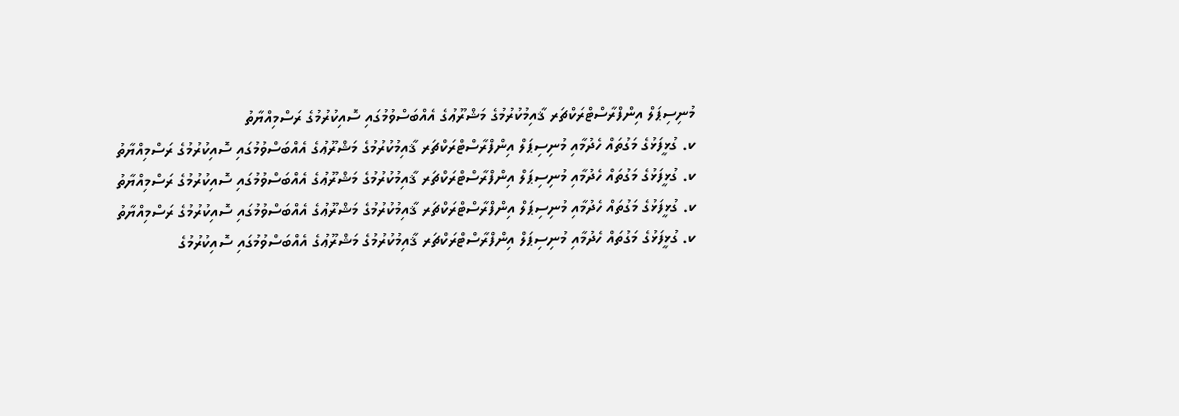މުނިސިޕަލް އިންފްރާސްޓްރަކްޗަރ ޤާއިމުކުރުމުގެ މަޝްރޫޢުގެ އެއްބަސްވުމުގައި ސޮއިކުރުމުގެ ރަސްމިއްޔާތު
ކ. ގުޅީފަޅުގެ މަގުތައް ހެދުމާއި މުނިސިޕަލް އިންފްރާސްޓްރަކްޗަރ ޤާއިމުކުރުމުގެ މަޝްރޫޢުގެ އެއްބަސްވުމުގައި ސޮއިކުރުމުގެ ރަސްމިއްޔާތު
ކ. ގުޅީފަޅުގެ މަގުތައް ހެދުމާއި މުނިސިޕަލް އިންފްރާސްޓްރަކްޗަރ ޤާއިމުކުރުމުގެ މަޝްރޫޢުގެ އެއްބަސްވުމުގައި ސޮއިކުރުމުގެ ރަސްމިއްޔާތު
ކ. ގުޅީފަޅުގެ މަގުތައް ހެދުމާއި މުނިސިޕަލް އިންފްރާސްޓްރަކްޗަރ ޤާއިމުކުރުމުގެ މަޝްރޫޢުގެ އެއްބަސްވުމުގައި ސޮއިކުރުމުގެ ރަސްމިއްޔާތު
ކ. ގުޅީފަޅުގެ މަގުތައް ހެދުމާއި މުނިސިޕަލް އިންފްރާސްޓްރަކްޗަރ ޤާއިމުކުރުމުގެ މަޝްރޫޢުގެ އެއްބަސްވުމުގައި ސޮއިކުރުމުގެ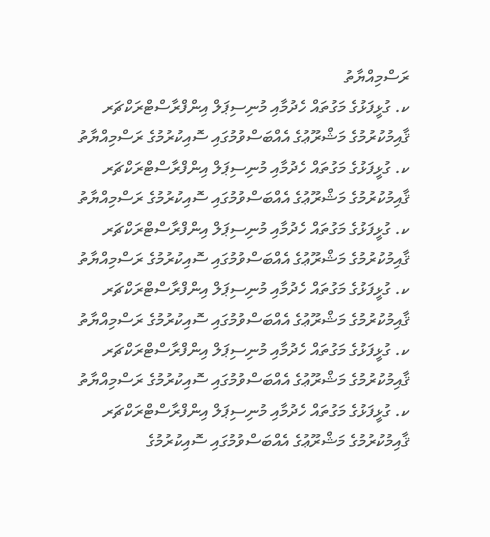ރަސްމިއްޔާތު
ކ. ގުޅީފަޅުގެ މަގުތައް ހެދުމާއި މުނިސިޕަލް އިންފްރާސްޓްރަކްޗަރ ޤާއިމުކުރުމުގެ މަޝްރޫޢުގެ އެއްބަސްވުމުގައި ސޮއިކުރުމުގެ ރަސްމިއްޔާތު
ކ. ގުޅީފަޅުގެ މަގުތައް ހެދުމާއި މުނިސިޕަލް އިންފްރާސްޓްރަކްޗަރ ޤާއިމުކުރުމުގެ މަޝްރޫޢުގެ އެއްބަސްވުމުގައި ސޮއިކުރުމުގެ ރަސްމިއްޔާތު
ކ. ގުޅީފަޅުގެ މަގުތައް ހެދުމާއި މުނިސިޕަލް އިންފްރާސްޓްރަކްޗަރ ޤާއިމުކުރުމުގެ މަޝްރޫޢުގެ އެއްބަސްވުމުގައި ސޮއިކުރުމުގެ ރަސްމިއްޔާތު
ކ. ގުޅީފަޅުގެ މަގުތައް ހެދުމާއި މުނިސިޕަލް އިންފްރާސްޓްރަކްޗަރ ޤާއިމުކުރުމުގެ މަޝްރޫޢުގެ އެއްބަސްވުމުގައި ސޮއިކުރުމުގެ ރަސްމިއްޔާތު
ކ. ގުޅީފަޅުގެ މަގުތައް ހެދުމާއި މުނިސިޕަލް އިންފްރާސްޓްރަކްޗަރ ޤާއިމުކުރުމުގެ މަޝްރޫޢުގެ އެއްބަސްވުމުގައި ސޮއިކުރުމުގެ ރަސްމިއްޔާތު
ކ. ގުޅީފަޅުގެ މަގުތައް ހެދުމާއި މުނިސިޕަލް އިންފްރާސްޓްރަކްޗަރ ޤާއިމުކުރުމުގެ މަޝްރޫޢުގެ އެއްބަސްވުމުގައި ސޮއިކުރުމުގެ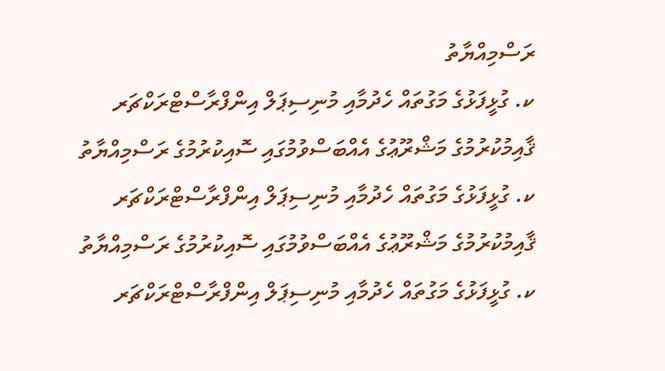ރަސްމިއްޔާތު
ކ. ގުޅީފަޅުގެ މަގުތައް ހެދުމާއި މުނިސިޕަލް އިންފްރާސްޓްރަކްޗަރ ޤާއިމުކުރުމުގެ މަޝްރޫޢުގެ އެއްބަސްވުމުގައި ސޮއިކުރުމުގެ ރަސްމިއްޔާތު
ކ. ގުޅީފަޅުގެ މަގުތައް ހެދުމާއި މުނިސިޕަލް އިންފްރާސްޓްރަކްޗަރ ޤާއިމުކުރުމުގެ މަޝްރޫޢުގެ އެއްބަސްވުމުގައި ސޮއިކުރުމުގެ ރަސްމިއްޔާތު
ކ. ގުޅީފަޅުގެ މަގުތައް ހެދުމާއި މުނިސިޕަލް އިންފްރާސްޓްރަކްޗަރ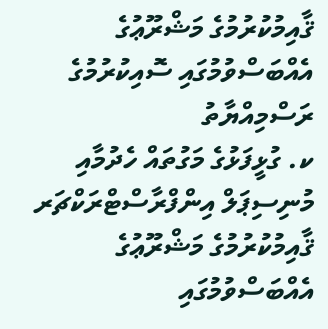ޤާއިމުކުރުމުގެ މަޝްރޫޢުގެ އެއްބަސްވުމުގައި ސޮއިކުރުމުގެ ރަސްމިއްޔާތު
ކ. ގުޅީފަޅުގެ މަގުތައް ހެދުމާއި މުނިސިޕަލް އިންފްރާސްޓްރަކްޗަރ ޤާއިމުކުރުމުގެ މަޝްރޫޢުގެ އެއްބަސްވުމުގައި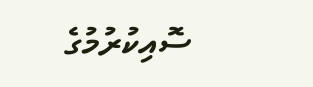ސޮއިކުރުމުގެ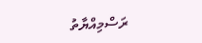ރަސްމިއްޔާތު